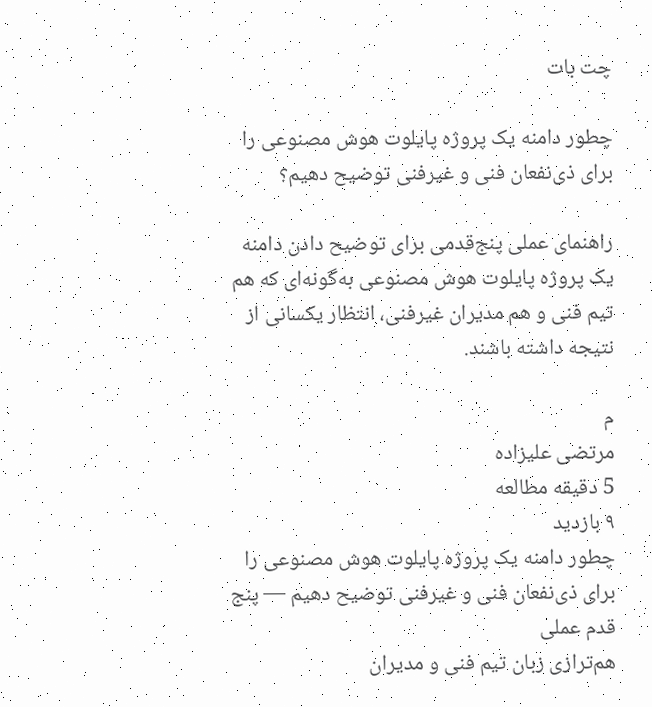چت بات

چطور دامنه یک پروژه پایلوت هوش مصنوعی را برای ذی‌نفعان فنی و غیرفنی توضیح دهیم؟

راهنمای عملی پنج‌قدمی برای توضیح دادن دامنه یک پروژه پایلوت هوش مصنوعی به‌گونه‌ای که هم تیم فنی و هم مدیران غیرفنی، انتظار یکسانی از نتیجه داشته باشند.

م
مرتضی علیزاده
5 دقیقه مطالعه
۹ بازدید
چطور دامنه یک پروژه پایلوت هوش مصنوعی را برای ذی‌نفعان فنی و غیرفنی توضیح دهیم — پنج قدم عملی
هم‌ترازی زبان تیم فنی و مدیران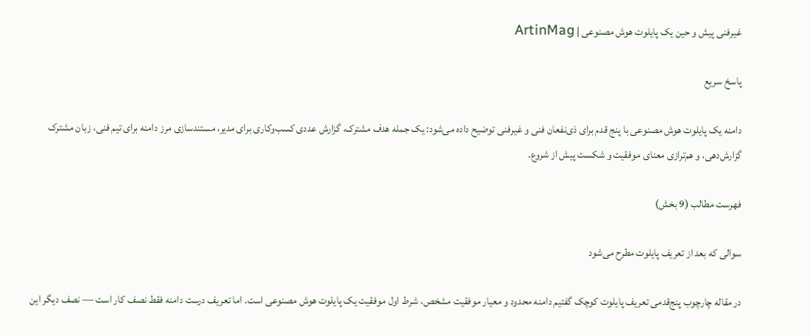غیرفنی پیش و حین یک پایلوت هوش مصنوعی | ArtinMag

پاسخ سریع

دامنه یک پایلوت هوش مصنوعی با پنج قدم برای ذی‌نفعان فنی و غیرفنی توضیح داده می‌شود: یک جمله هدف مشترک، گزارش عددی کسب‌وکاری برای مدیر، مستندسازی مرز دامنه برای تیم فنی، زبان مشترک گزارش‌دهی، و هم‌ترازی معنای موفقیت و شکست پیش از شروع.

فهرست مطالب (9 بخش)

سوالی که بعد از تعریف پایلوت مطرح می‌شود

در مقاله چارچوب پنج‌قدمی تعریف پایلوت کوچک گفتیم دامنه محدود و معیار موفقیت مشخص، شرط اول موفقیت یک پایلوت هوش مصنوعی است. اما تعریف درست دامنه فقط نصف کار است — نصف دیگر این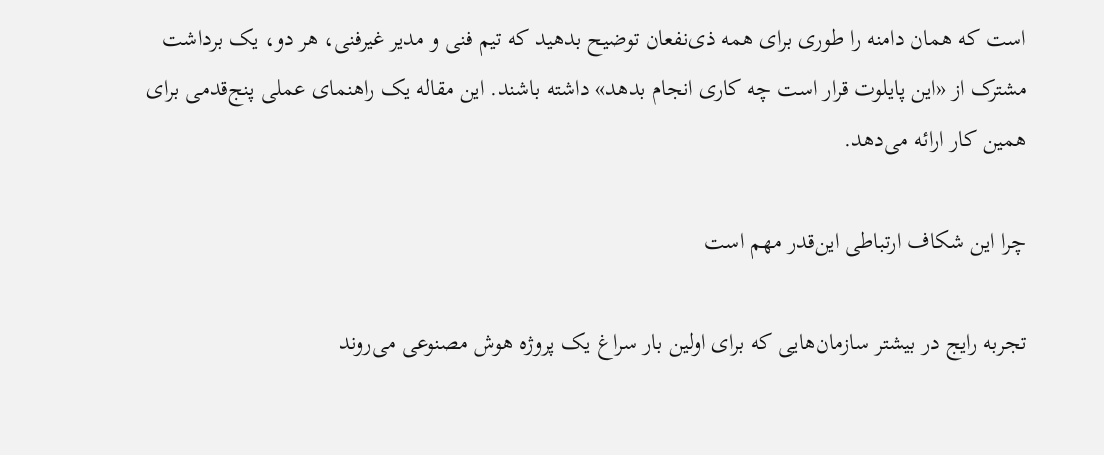است که همان دامنه را طوری برای همه ذی‌نفعان توضیح بدهید که تیم فنی و مدیر غیرفنی، هر دو، یک برداشت مشترک از «این پایلوت قرار است چه کاری انجام بدهد» داشته باشند. این مقاله یک راهنمای عملی پنج‌قدمی برای همین کار ارائه می‌دهد.

چرا این شکاف ارتباطی این‌قدر مهم است

تجربه رایج در بیشتر سازمان‌هایی که برای اولین بار سراغ یک پروژه هوش مصنوعی می‌روند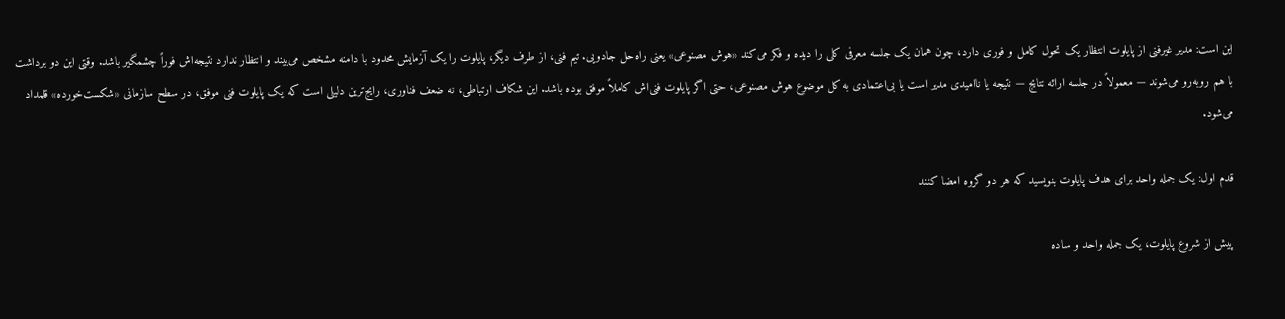این است: مدیر غیرفنی از پایلوت انتظار یک تحول کامل و فوری دارد، چون همان یک جلسه معرفی کلی را دیده و فکر می‌کند «هوش مصنوعی» یعنی راه‌حل جادویی. تیم فنی، از طرف دیگر، پایلوت را یک آزمایش محدود با دامنه مشخص می‌بیند و انتظار ندارد نتیجه‌اش فوراً چشمگیر باشد. وقتی این دو برداشت با هم روبه‌رو می‌شوند — معمولاً در جلسه ارائه نتایج — نتیجه یا ناامیدی مدیر است یا بی‌اعتمادی به کل موضوع هوش مصنوعی، حتی اگر پایلوت فنی‌اش کاملاً موفق بوده باشد. این شکاف ارتباطی، نه ضعف فناوری، رایج‌ترین دلیلی است که یک پایلوت فنی موفق، در سطح سازمانی «شکست‌خورده» قلمداد می‌شود.

قدم اول: یک جمله واحد برای هدف پایلوت بنویسید که هر دو گروه امضا کنند

پیش از شروع پایلوت، یک جمله واحد و ساده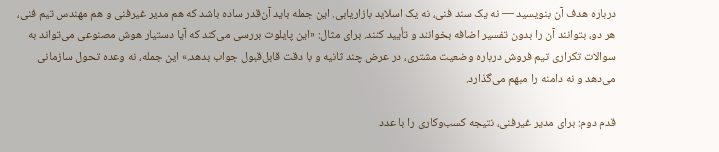درباره هدف آن بنویسید — نه یک سند فنی، نه یک اسلاید بازاریابی. این جمله باید آن‌قدر ساده باشد که هم مدیر غیرفنی و هم مهندس تیم فنی، هر دو، بتوانند آن را بدون تفسیر اضافه بخوانند و تأیید کنند. برای مثال: «این پایلوت بررسی می‌کند که آیا دستیار هوش مصنوعی می‌تواند به سوالات تکراری تیم فروش درباره وضعیت مشتری، در عرض چند ثانیه و با دقت قابل‌قبول جواب بدهد.» این جمله، نه وعده تحول سازمانی می‌دهد و نه دامنه را مبهم می‌گذارد.

قدم دوم: برای مدیر غیرفنی، نتیجه کسب‌وکاری را با عدد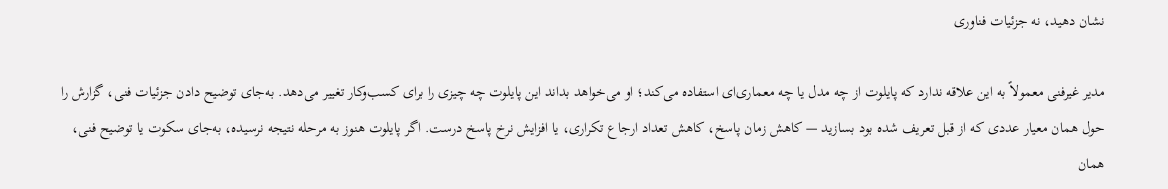نشان دهید، نه جزئیات فناوری

مدیر غیرفنی معمولاً به این علاقه ندارد که پایلوت از چه مدل یا چه معماری‌ای استفاده می‌کند؛ او می‌خواهد بداند این پایلوت چه چیزی را برای کسب‌وکار تغییر می‌دهد. به‌جای توضیح دادن جزئیات فنی، گزارش را حول همان معیار عددی که از قبل تعریف شده بود بسازید — کاهش زمان پاسخ، کاهش تعداد ارجاع تکراری، یا افزایش نرخ پاسخ درست. اگر پایلوت هنوز به مرحله نتیجه نرسیده، به‌جای سکوت یا توضیح فنی، همان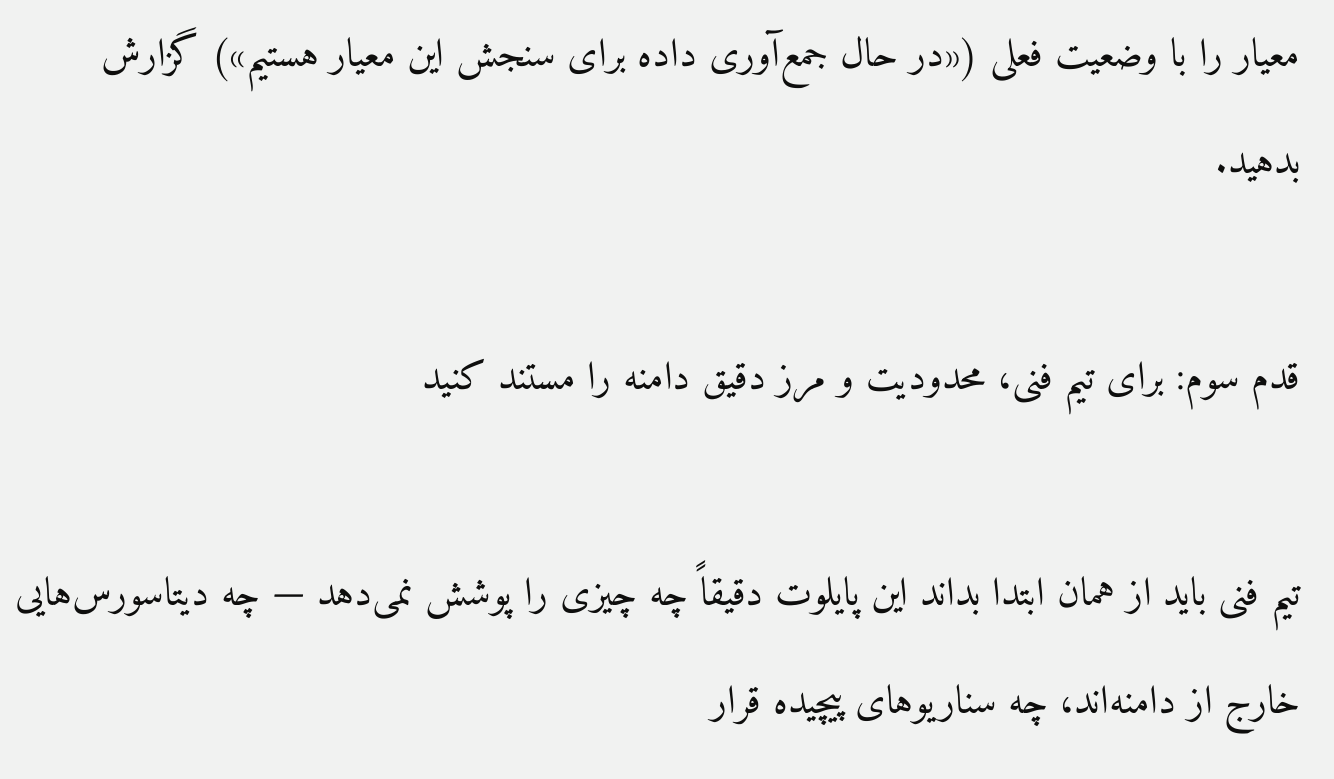معیار را با وضعیت فعلی («در حال جمع‌آوری داده برای سنجش این معیار هستیم») گزارش بدهید.

قدم سوم: برای تیم فنی، محدودیت و مرز دقیق دامنه را مستند کنید

تیم فنی باید از همان ابتدا بداند این پایلوت دقیقاً چه چیزی را پوشش نمی‌دهد — چه دیتاسورس‌هایی خارج از دامنه‌اند، چه سناریوهای پیچیده قرار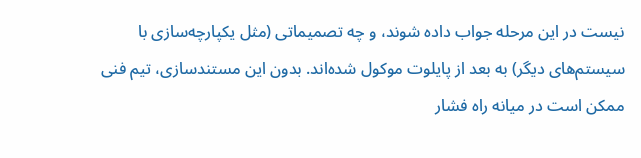نیست در این مرحله جواب داده شوند، و چه تصمیماتی (مثل یکپارچه‌سازی با سیستم‌های دیگر) به بعد از پایلوت موکول شده‌اند. بدون این مستندسازی، تیم فنی ممکن است در میانه راه فشار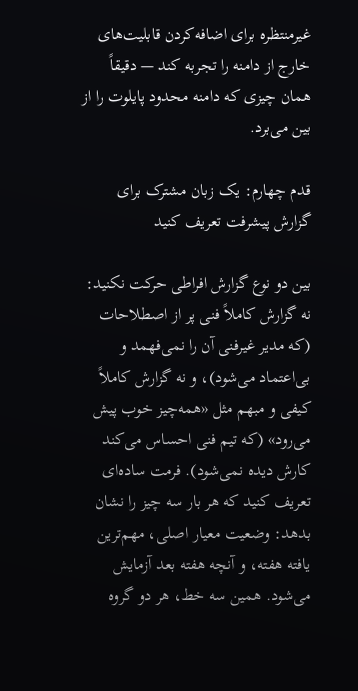غیرمنتظره برای اضافه‌کردن قابلیت‌های خارج از دامنه را تجربه کند — دقیقاً همان چیزی که دامنه محدود پایلوت را از بین می‌برد.

قدم چهارم: یک زبان مشترک برای گزارش پیشرفت تعریف کنید

بین دو نوع گزارش افراطی حرکت نکنید: نه گزارش کاملاً فنی پر از اصطلاحات (که مدیر غیرفنی آن را نمی‌فهمد و بی‌اعتماد می‌شود)، و نه گزارش کاملاً کیفی و مبهم مثل «همه‌چیز خوب پیش می‌رود» (که تیم فنی احساس می‌کند کارش دیده نمی‌شود). فرمت ساده‌ای تعریف کنید که هر بار سه چیز را نشان بدهد: وضعیت معیار اصلی، مهم‌ترین یافته هفته، و آنچه هفته بعد آزمایش می‌شود. همین سه خط، هر دو گروه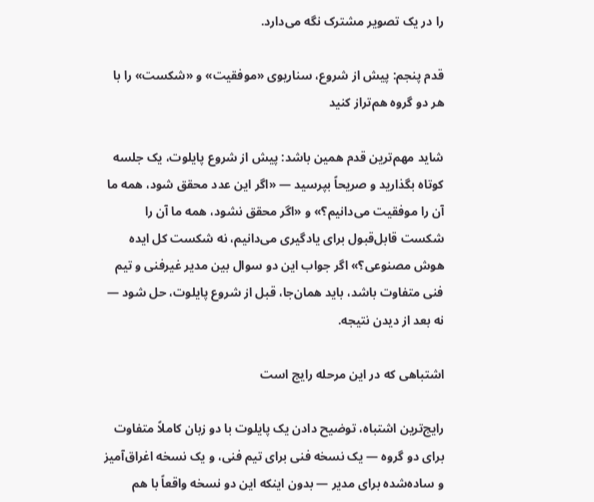را در یک تصویر مشترک نگه می‌دارد.

قدم پنجم: پیش از شروع، سناریوی «موفقیت» و «شکست» را با هر دو گروه هم‌تراز کنید

شاید مهم‌ترین قدم همین باشد: پیش از شروع پایلوت، یک جلسه کوتاه بگذارید و صریحاً بپرسید — «اگر این عدد محقق شود، همه ما آن را موفقیت می‌دانیم؟» و «اگر محقق نشود، همه ما آن را شکست قابل‌قبول برای یادگیری می‌دانیم، نه شکست کل ایده هوش مصنوعی؟» اگر جواب این دو سوال بین مدیر غیرفنی و تیم فنی متفاوت باشد، باید همان‌جا، قبل از شروع پایلوت، حل شود — نه بعد از دیدن نتیجه.

اشتباهی که در این مرحله رایج است

رایج‌ترین اشتباه، توضیح دادن یک پایلوت با دو زبان کاملاً متفاوت برای دو گروه — یک نسخه فنی برای تیم فنی، و یک نسخه اغراق‌آمیز و ساده‌شده برای مدیر — بدون اینکه این دو نسخه واقعاً با هم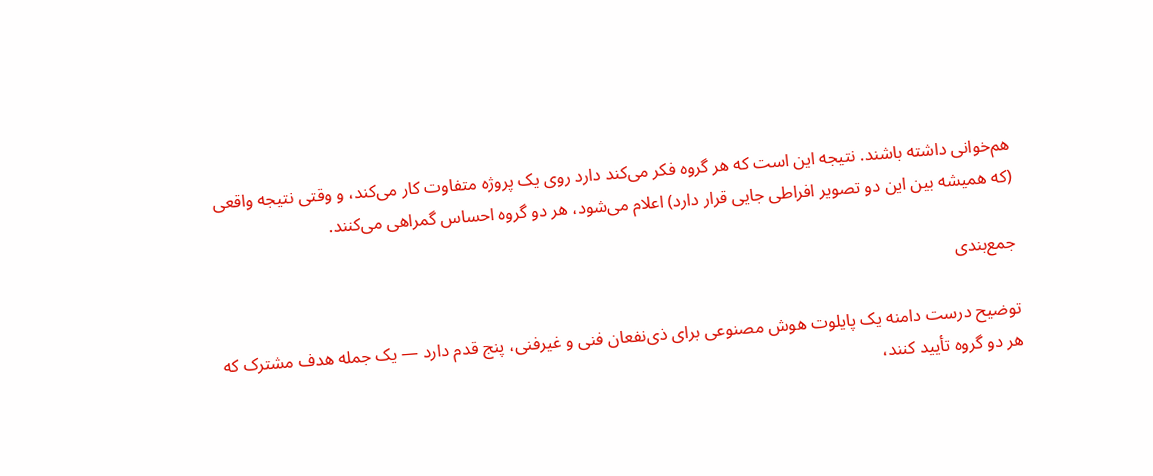هم‌خوانی داشته باشند. نتیجه این است که هر گروه فکر می‌کند دارد روی یک پروژه متفاوت کار می‌کند، و وقتی نتیجه واقعی (که همیشه بین این دو تصویر افراطی جایی قرار دارد) اعلام می‌شود، هر دو گروه احساس گمراهی می‌کنند.

جمع‌بندی

توضیح درست دامنه یک پایلوت هوش مصنوعی برای ذی‌نفعان فنی و غیرفنی، پنج قدم دارد — یک جمله هدف مشترک که هر دو گروه تأیید کنند،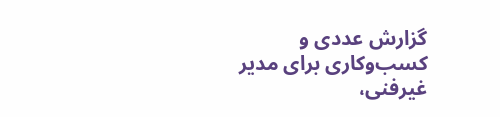گزارش عددی و کسب‌وکاری برای مدیر غیرفنی،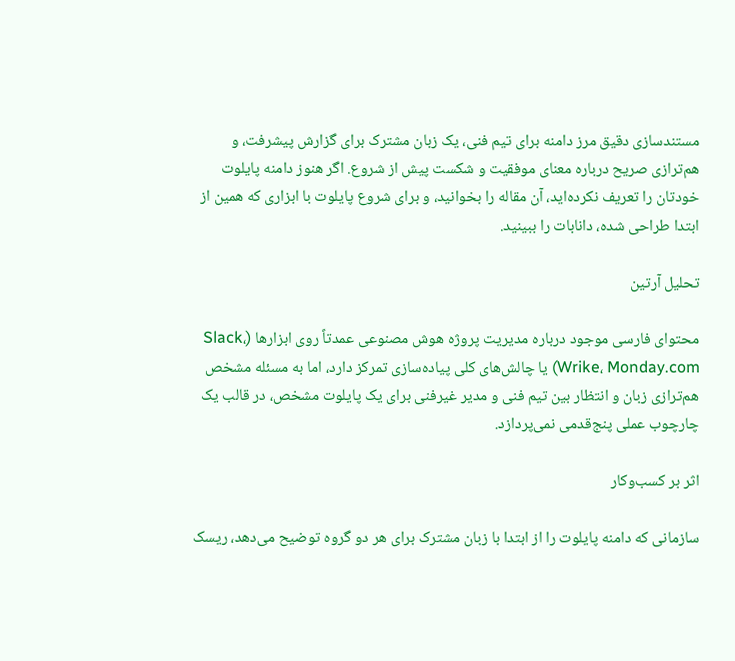مستندسازی دقیق مرز دامنه برای تیم فنی، یک زبان مشترک برای گزارش پیشرفت، و هم‌ترازی صریح درباره معنای موفقیت و شکست پیش از شروع. اگر هنوز دامنه پایلوت خودتان را تعریف نکرده‌اید، آن مقاله را بخوانید، و برای شروع پایلوت با ابزاری که همین از ابتدا طراحی شده، دانابات را ببینید.

تحلیل آرتین

محتوای فارسی موجود درباره مدیریت پروژه هوش مصنوعی عمدتاً روی ابزارها (Slack، Wrike، Monday.com) یا چالش‌های کلی پیاده‌سازی تمرکز دارد، اما به مسئله مشخص هم‌ترازی زبان و انتظار بین تیم فنی و مدیر غیرفنی برای یک پایلوت مشخص، در قالب یک چارچوب عملی پنج‌قدمی نمی‌پردازد.

اثر بر کسب‌وکار

سازمانی که دامنه پایلوت را از ابتدا با زبان مشترک برای هر دو گروه توضیح می‌دهد، ریسک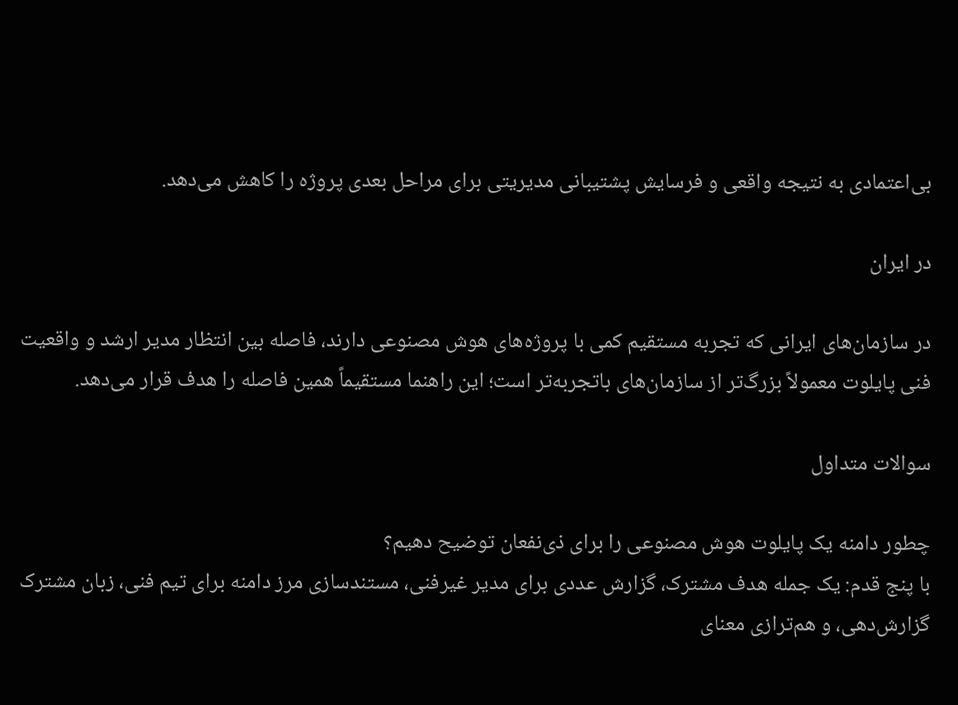بی‌اعتمادی به نتیجه واقعی و فرسایش پشتیبانی مدیریتی برای مراحل بعدی پروژه را کاهش می‌دهد.

در ایران

در سازمان‌های ایرانی که تجربه مستقیم کمی با پروژه‌های هوش مصنوعی دارند، فاصله بین انتظار مدیر ارشد و واقعیت فنی پایلوت معمولاً بزرگ‌تر از سازمان‌های باتجربه‌تر است؛ این راهنما مستقیماً همین فاصله را هدف قرار می‌دهد.

سوالات متداول

چطور دامنه یک پایلوت هوش مصنوعی را برای ذی‌نفعان توضیح دهیم؟
با پنج قدم: یک جمله هدف مشترک، گزارش عددی برای مدیر غیرفنی، مستندسازی مرز دامنه برای تیم فنی، زبان مشترک گزارش‌دهی، و هم‌ترازی معنای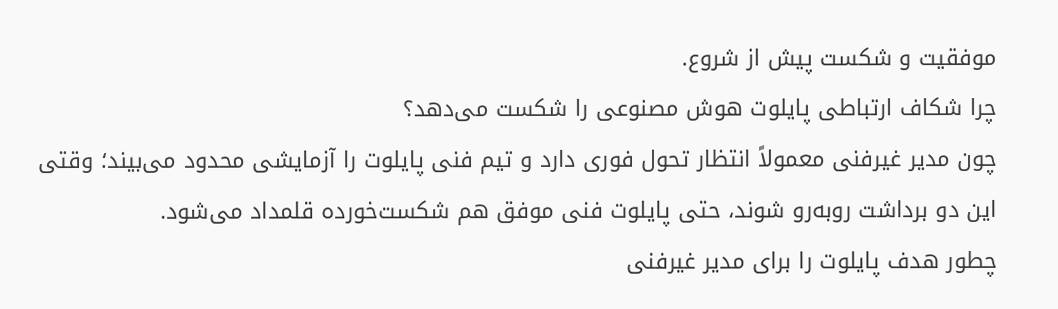موفقیت و شکست پیش از شروع.
چرا شکاف ارتباطی پایلوت هوش مصنوعی را شکست می‌دهد؟
چون مدیر غیرفنی معمولاً انتظار تحول فوری دارد و تیم فنی پایلوت را آزمایشی محدود می‌بیند؛ وقتی این دو برداشت روبه‌رو شوند، حتی پایلوت فنی موفق هم شکست‌خورده قلمداد می‌شود.
چطور هدف پایلوت را برای مدیر غیرفنی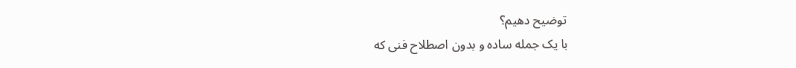توضیح دهیم؟
با یک جمله ساده و بدون اصطلاح فنی که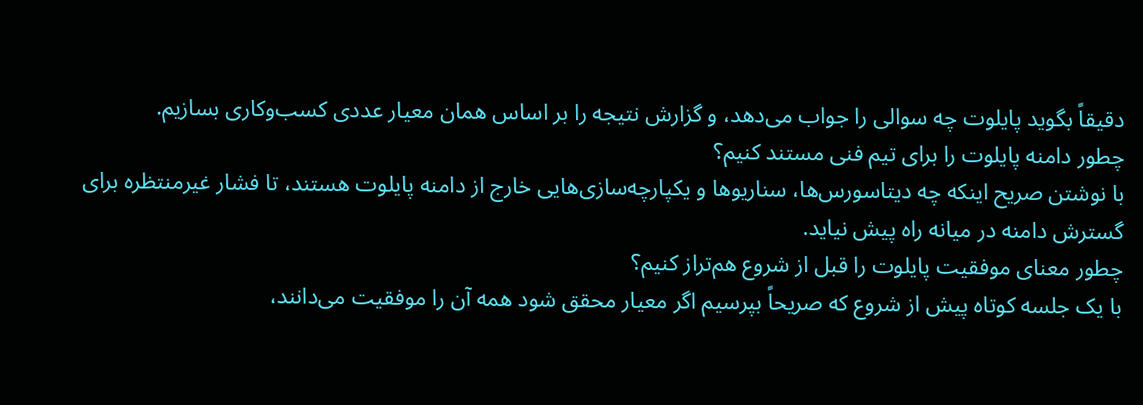دقیقاً بگوید پایلوت چه سوالی را جواب می‌دهد، و گزارش نتیجه را بر اساس همان معیار عددی کسب‌وکاری بسازیم.
چطور دامنه پایلوت را برای تیم فنی مستند کنیم؟
با نوشتن صریح اینکه چه دیتاسورس‌ها، سناریوها و یکپارچه‌سازی‌هایی خارج از دامنه پایلوت هستند، تا فشار غیرمنتظره برای گسترش دامنه در میانه راه پیش نیاید.
چطور معنای موفقیت پایلوت را قبل از شروع هم‌تراز کنیم؟
با یک جلسه کوتاه پیش از شروع که صریحاً بپرسیم اگر معیار محقق شود همه آن را موفقیت می‌دانند،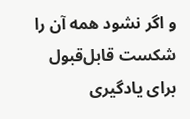و اگر نشود همه آن را شکست قابل‌قبول برای یادگیری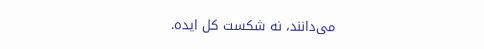می‌دانند، نه شکست کل ایده.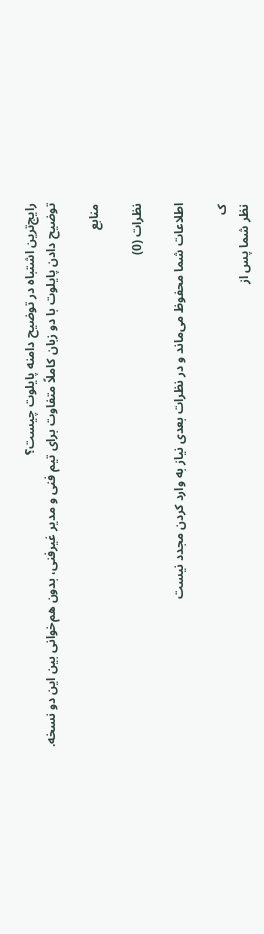رایج‌ترین اشتباه در توضیح دامنه پایلوت چیست؟
توضیح دادن پایلوت با دو زبان کاملاً متفاوت برای تیم فنی و مدیر غیرفنی، بدون هم‌خوانی بین این دو نسخه.

منابع

نظرات (0)

اطلاعات شما محفوظ می‌ماند و در نظرات بعدی نیاز به وارد کردن مجدد نیست

ک
نظر شما پس از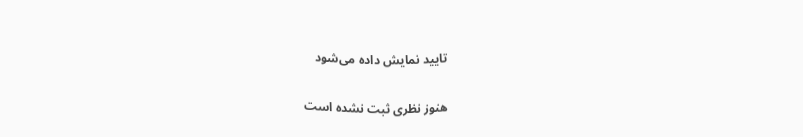تایید نمایش داده می‌شود

هنوز نظری ثبت نشده است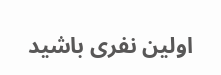اولین نفری باشید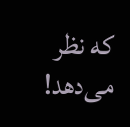که نظر می‌دهد!